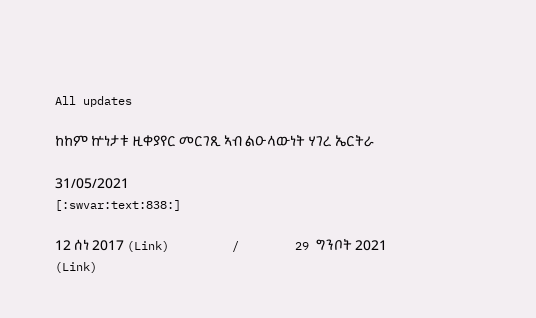All updates

ከከም ኵነታቱ ዚቀያየር መርገጺ ኣብ ልዑላውነት ሃገረ ኤርትራ

31/05/2021
[:swvar:text:838:]

12 ሰነ 2017 (Link)         /        29 ግንቦት 2021 (Link)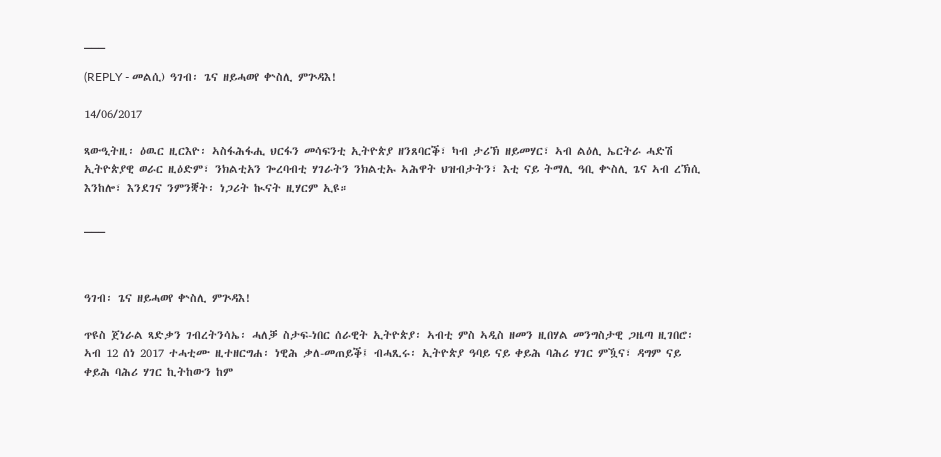___

(REPLY - መልሲ) ዓገብ፡ ጌና ዘይሓወየ ቍስሊ ምጕዳእ!

14/06/2017

ጻውዒትዚ፡ ዕዉር ዚርእዮ፡ ኣስፋሕፋሒ ህርፋን መሳፍንቲ ኢትዮጵያ ዘንጸባርቕ፣ ካብ ታሪኽ ዘይመሃር፣ ኣብ ልዕሊ ኤርትራ ሓድሽ ኢትዮጵያዊ ወራር ዚዕድም፣ ንክልቲአን ጐረባብቲ ሃገራትን ንክልቲኡ ኣሕዋት ህዝብታትን፣ እቲ ናይ ትማሊ ዓቢ ቍስሊ ጌና ኣብ ረኽሲ እንከሎ፣ እንደገና ንምንቛት፡ ነጋሪት ኲናት ዚሃርም ኢዩ።

___



ዓገብ፡ ጌና ዘይሓወየ ቍስሊ ምጕዳእ!

ጥዩስ ጀነራል ጻድቃን ገብረትንሳኤ፡ ሓለቓ ስታፍ-ነበር ሰራዊት ኢትዮጵያ፡ ኣብቲ ምስ ኣዲስ ዘመን ዚበሃል መንግስታዊ ጋዜጣ ዚገበሮ፡ ኣብ 12 ሰነ 2017 ተሓቲሙ ዚተዘርግሐ፡ ነዊሕ ቃለ-መጠይቕ፤ ብሓጺሩ፡ ኢትዮጵያ ዓባይ ናይ ቀይሕ ባሕሪ ሃገር ምዃና፣ ዳግም ናይ ቀይሕ ባሕሪ ሃገር ኪትከውን ከም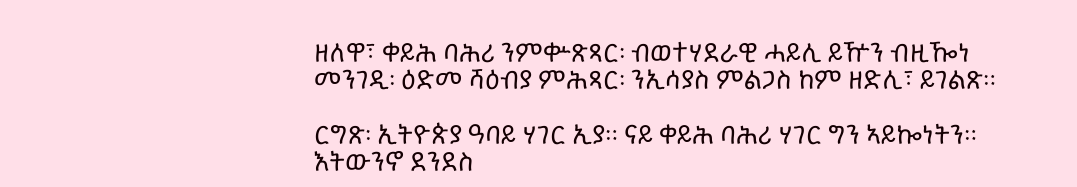ዘለዋ፣ ቀይሕ ባሕሪ ንምቍጽጻር፡ ብወተሃደራዊ ሓይሊ ይዅን ብዚዀነ መንገዲ፡ ዕድመ ሻዕብያ ምሕጻር፡ ንኢሳያስ ምልጋስ ከም ዘድሊ፣ ይገልጽ።

ርግጽ፡ ኢትዮጵያ ዓባይ ሃገር ኢያ። ናይ ቀይሕ ባሕሪ ሃገር ግን ኣይኰነትን። እትውንኖ ደንደስ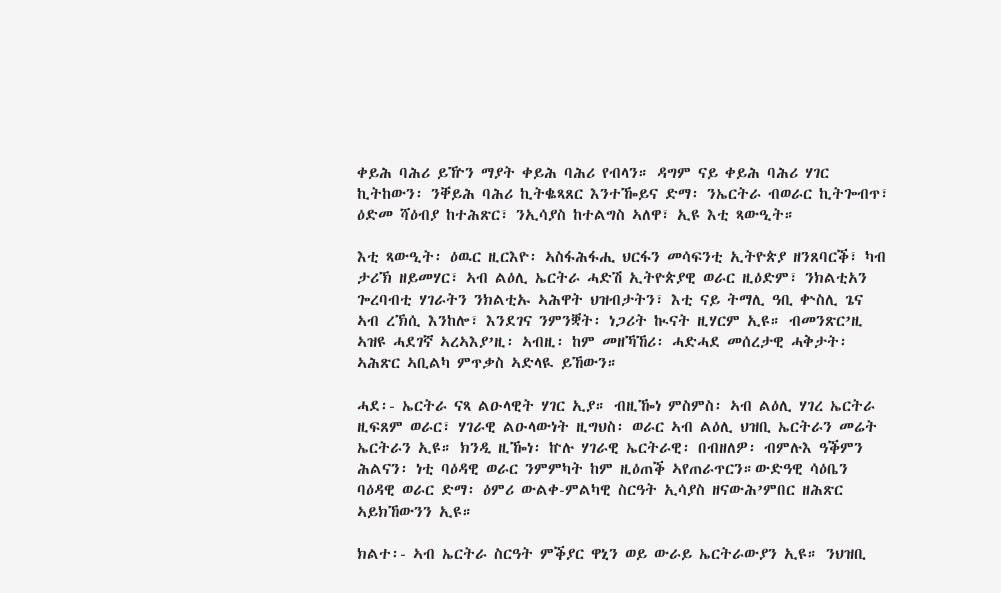ቀይሕ ባሕሪ ይዅን ማያት ቀይሕ ባሕሪ የብላን። ዳግም ናይ ቀይሕ ባሕሪ ሃገር ኪትከውን፡ ንቐይሕ ባሕሪ ኪትቈጻጸር እንተዀይና ድማ፡ ንኤርትራ ብወራር ኪትጐብጥ፣ ዕድመ ሻዕብያ ከተሕጽር፣ ንኢሳያስ ከተልግስ ኣለዋ፣ ኢዩ እቲ ጻውዒት።

እቲ ጻውዒት፡ ዕዉር ዚርእዮ፡ ኣስፋሕፋሒ ህርፋን መሳፍንቲ ኢትዮጵያ ዘንጸባርቕ፣ ካብ ታሪኽ ዘይመሃር፣ ኣብ ልዕሊ ኤርትራ ሓድሽ ኢትዮጵያዊ ወራር ዚዕድም፣ ንክልቲአን ጐረባብቲ ሃገራትን ንክልቲኡ ኣሕዋት ህዝብታትን፣ እቲ ናይ ትማሊ ዓቢ ቍስሊ ጌና ኣብ ረኽሲ እንከሎ፣ እንደገና ንምንቛት፡ ነጋሪት ኲናት ዚሃርም ኢዩ። ብመንጽር’ዚ ኣዝዩ ሓደገኛ ኣረኣእያ’ዚ፡ ኣብዚ፡ ከም መዘኻኸሪ፡ ሓድሓደ መሰረታዊ ሓቅታት፡ ኣሕጽር ኣቢልካ ምጥቃስ ኣድላዪ ይኸውን።

ሓደ፡- ኤርትራ ናጻ ልዑላዊት ሃገር ኢያ። ብዚዀነ ምስምስ፡ ኣብ ልዕሊ ሃገረ ኤርትራ ዚፍጸም ወራር፣ ሃገራዊ ልዑላውነት ዚግህስ፡ ወራር ኣብ ልዕሊ ህዝቢ ኤርትራን መሬት ኤርትራን ኢዩ። ክንዲ ዚዀነ፡ ኵሉ ሃገራዊ ኤርትራዊ፡ በብዘለዎ፡ ብምሉእ ዓቕምን ሕልናን፡ ነቲ ባዕዳዊ ወራር ንምምካት ከም ዚዕጠቕ ኣየጠራጥርን።ውድዓዊ ሳዕቤን ባዕዳዊ ወራር ድማ፡ ዕምሪ ውልቀ-ምልካዊ ስርዓት ኢሳያስ ዘናውሕ’ምበር ዘሕጽር ኣይክኸውንን ኢዩ።

ክልተ፡- ኣብ ኤርትራ ስርዓት ምቕያር ዋኒን ወይ ውራይ ኤርትራውያን ኢዩ። ንህዝቢ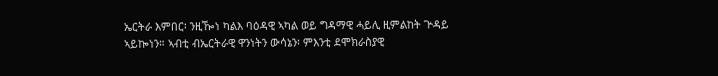ኤርትራ እምበር፡ ንዚዀነ ካልእ ባዕዳዊ ኣካል ወይ ግዳማዊ ሓይሊ ዚምልከት ጕዳይ ኣይኰነን። ኣብቲ ብኤርትራዊ ዋንነትን ውሳኔን፡ ምእንቲ ደሞክራስያዊ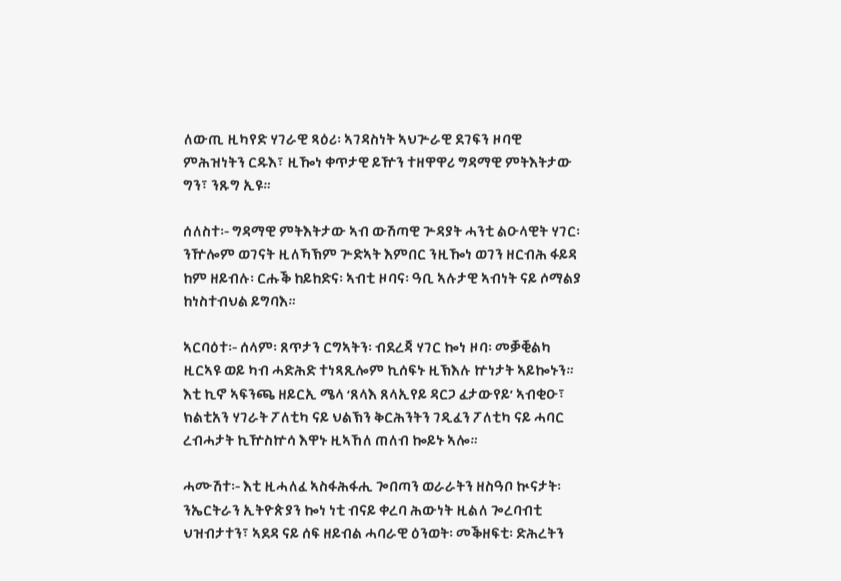ለውጢ ዚካየድ ሃገራዊ ጻዕሪ፡ ኣገዳስነት ኣህጕራዊ ደገፍን ዞባዊ ምሕዝነትን ርዱእ፣ ዚዀነ ቀጥታዊ ይዅን ተዘዋዋሪ ግዳማዊ ምትእትታው ግን፣ ንጹግ ኢዩ።

ሰለስተ፡- ግዳማዊ ምትእትታው ኣብ ውሽጣዊ ጕዳያት ሓንቲ ልዑላዊት ሃገር፡ ንዅሎም ወገናት ዚለኻኽም ጕድኣት እምበር ንዚዀነ ወገን ዘርብሕ ፋይዳ ከም ዘይብሉ፡ ርሑቕ ከይከድና፡ ኣብቲ ዞባና፡ ዓቢ ኣሉታዊ ኣብነት ናይ ሶማልያ ከነስተብህል ይግባእ።

ኣርባዕተ፡- ሰላም፡ ጸጥታን ርግኣትን፡ ብደረጃ ሃገር ኰነ ዞባ፡ መቓቒልካ ዚርኣዩ ወይ ካብ ሓድሕድ ተነጻጺሎም ኪሰፍኑ ዚኽእሉ ኵነታት ኣይኰኑን። እቲ ኪኖ ኣፍንጫ ዘይርኢ ሜላ ‘ጸላእ ጸላኢየይ ዳርጋ ፈታውየይ’ ኣብቂዑ፣ ክልቲአን ሃገራት ፖለቲካ ናይ ህልኽን ቅርሕንትን ገዲፈን ፖለቲካ ናይ ሓባር ረብሓታት ኪዅስኵሳ እዋኑ ዚኣኸለ ጠለብ ኰይኑ ኣሎ።

ሓሙሽተ፡- እቲ ዚሓለፈ ኣስፋሕፋሒ ጐበጣን ወራራትን ዘስዓቦ ኲናታት፡ ንኤርትራን ኢትዮጵያን ኰነ ነቲ ብናይ ቀረባ ሕውነት ዚልለ ጐረባብቲ ህዝብታተን፣ ኣደዳ ናይ ሰፍ ዘይብል ሓባራዊ ዕንወት፡ መቕዘፍቲ፡ ድሕረትን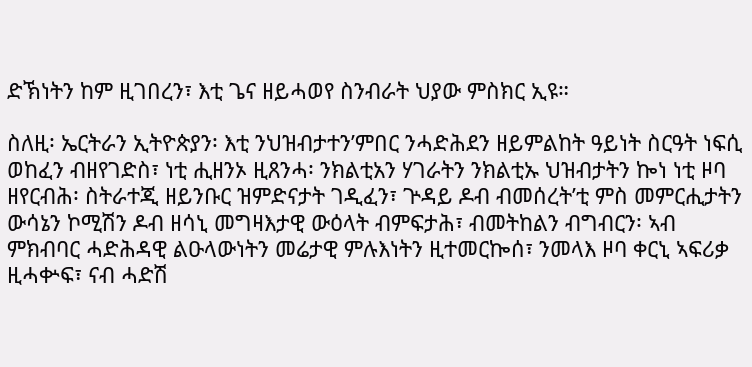ድኽነትን ከም ዚገበረን፣ እቲ ጌና ዘይሓወየ ስንብራት ህያው ምስክር ኢዩ።

ስለዚ፡ ኤርትራን ኢትዮጵያን፡ እቲ ንህዝብታተን’ምበር ንሓድሕደን ዘይምልከት ዓይነት ስርዓት ነፍሲ ወከፈን ብዘየገድስ፣ ነቲ ሒዘንኦ ዚጸንሓ፡ ንክልቲአን ሃገራትን ንክልቲኡ ህዝብታትን ኰነ ነቲ ዞባ ዘየርብሕ፡ ስትራተጂ ዘይንቡር ዝምድናታት ገዲፈን፣ ጕዳይ ዶብ ብመሰረት’ቲ ምስ መምርሒታትን ውሳኔን ኮሚሽን ዶብ ዘሳኒ መግዛእታዊ ውዕላት ብምፍታሕ፣ ብመትከልን ብግብርን፡ ኣብ ምክብባር ሓድሕዳዊ ልዑላውነትን መሬታዊ ምሉእነትን ዚተመርኰሰ፣ ንመላእ ዞባ ቀርኒ ኣፍሪቃ ዚሓቍፍ፣ ናብ ሓድሽ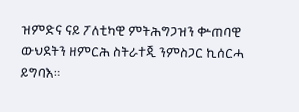ዝምድና ናይ ፖለቲካዊ ምትሕግጋዝን ቍጠባዊ ውህደትን ዘምርሕ ስትራተጂ ንምስጋር ኪሰርሓ ይግባእ።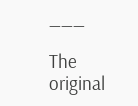___

The original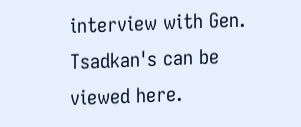interview with Gen. Tsadkan's can be viewed here.